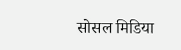सोसल मिडिया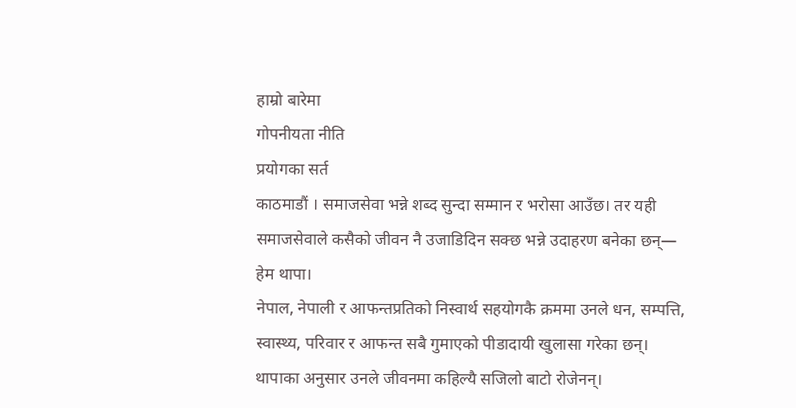हाम्रो बारेमा
गोपनीयता नीति
प्रयोगका सर्त
काठमाडौं । समाजसेवा भन्ने शब्द सुन्दा सम्मान र भरोसा आउँछ। तर यही समाजसेवाले कसैको जीवन नै उजाडिदिन सक्छ भन्ने उदाहरण बनेका छन्— हेम थापा।
नेपाल, नेपाली र आफन्तप्रतिको निस्वार्थ सहयोगकै क्रममा उनले धन, सम्पत्ति, स्वास्थ्य, परिवार र आफन्त सबै गुमाएको पीडादायी खुलासा गरेका छन्।
थापाका अनुसार उनले जीवनमा कहिल्यै सजिलो बाटो रोजेनन्।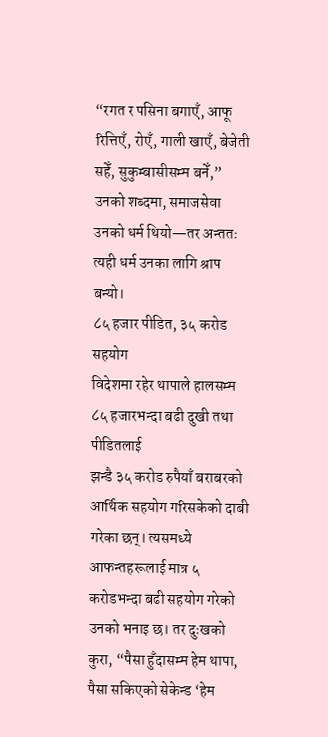“रगत र पसिना बगाएँ, आफू रित्तिएँ, रोएँ, गाली खाएँ, बेजेती सहेँ, सुकुम्बासीसम्म बनेँ,” उनको शब्दमा, समाजसेवा उनको धर्म थियो—तर अन्ततः त्यही धर्म उनका लागि श्राप बन्यो।
८५ हजार पीडित, ३५ करोड सहयोग
विदेशमा रहेर थापाले हालसम्म
८५ हजारभन्दा बढी दुखी तथा पीडितलाई
झन्डै ३५ करोड रुपैयाँ बराबरको आर्थिक सहयोग गरिसकेको दाबी गरेका छन्। त्यसमध्ये आफन्तहरूलाई मात्र ५ करोडभन्दा बढी सहयोग गरेको उनको भनाइ छ। तर दुःखको कुरा, “पैसा हुँदासम्म हेम थापा, पैसा सकिएको सेकेन्ड ‘हेम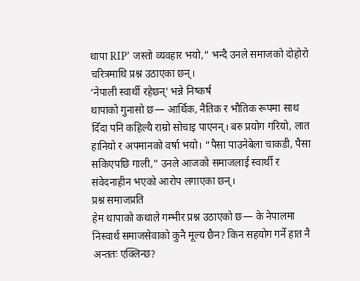थापा RIP’ जस्तो व्यवहार भयो,” भन्दै उनले समाजको दोहोरो चरित्रमाथि प्रश्न उठाएका छन्।
‘नेपाली स्वार्थी रहेछन्’ भन्ने निष्कर्ष
थापाको गुनासो छ— आर्थिक, नैतिक र भौतिक रूपमा साथ दिँदा पनि कहिल्यै राम्रो सोचाइ पाएनन्। बरु प्रयोग गरियो, लात हानियो र अपमानको वर्षा भयो। “पैसा पाउनेबेला चाकडी, पैसा सकिएपछि गाली,” उनले आजको समाजलाई स्वार्थी र संवेदनाहीन भएको आरोप लगाएका छन्।
प्रश्न समाजप्रति
हेम थापाको कथाले गम्भीर प्रश्न उठाएको छ— के नेपालमा निस्वार्थ समाजसेवाको कुनै मूल्य छैन? किन सहयोग गर्ने हात नै अन्ततः एक्लिन्छ?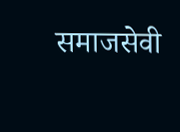समाजसेवी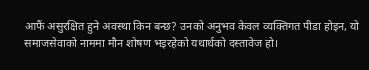आफैं असुरक्षित हुने अवस्था किन बन्छ? उनको अनुभव केवल व्यक्तिगत पीडा होइन, यो समाजसेवाको नाममा मौन शोषण भइरहेको यथार्थको दस्तावेज हो।